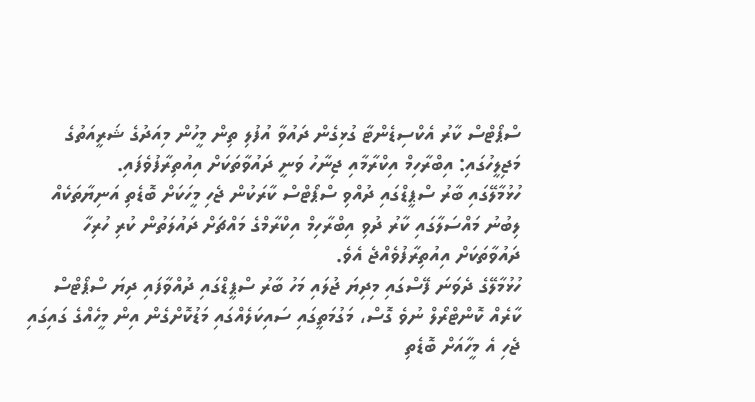ސްޕޯޓްސް ކާރު އެކްސިޑެންޓާ ގުޅިގެން ދައުވާ އުފުލި ތިން މީހުން މިއަދުގެ ޝަރީއަތުގެ މަޖިލީހުގައި: އިބްރާހިމް އިކްރާމާއި ޖިނާހު ވަނީ ދައުވާތަކަށް އިއުތިރާފުވެފައި.
ހުޅުމާލޭގައި ބާރު ސްޕީޑްގައި ދުއްވި ސްޕޯޓްސް ކާރަކުން ޖެހި މީހަކަށް ބޮޑެތި އަނިޔާތަކެއް ލިބުނު މައްސަލާގައި ކާރު ދުވި އިބްރާހިމް އިކްރާމްގެ މައްޗަށް ދައުލަތުން ކުރި ހުރިހާ ދައުވާތަކަށް އިއުތިރާފުވެއްޖެ އެވެ.
ހުޅުމާލޭގެ ދެވަނަ ފޭސްގައި މިދިޔަ ޖުލައި މަހު ބާރު ސްޕީޑްގައި ދުއްވާފައި ދިޔަ ސްޕޯޓްސް ކާރެއް ކޮންޓްރޯލް ނުވެ ގޮސް، މަގުމަތީގައި ސައިކަލެއްގައި މަޑުކޮށްގެން އިން މީހެއްގެ ގައިގައި ޖެހި އެ މީހާއަށް ބޮޑެތި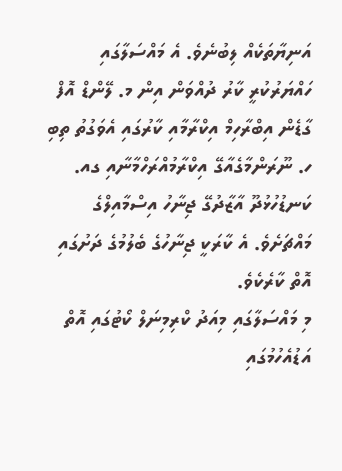އަނިޔާތަކެއް ލިބުނެވެ. އެ މައްސަލާގައި ހައްޔަރުކުރީ ކާރު ދުއްވަން އިން މ. ލޭންޑް އޮފް ގާޑެން އިބްރާހިމް އިކްރާމާއި ކާރުގައި އެވަގުތު ތިބި ހ. ނޫރަންމާގެއާގޭ އިކްރާމުއްރަހްމާނާއި ގއ. ކަނޑުހުޅުދޫ އާޒާދުގޭ ޖިނާހު އިސްމާއިލްގެ މައްޗަށެވެ. އެ ކާރަކީ ޖިނާހުގެ ބެލުމުގެ ދަށުގައި އޮތް ކާރެކެވެ.
މި މައްސަލާގައި މިއަދު ކްރިމިނަލް ކޯޓުގައި އޮތް އަޑުއެހުމުގައި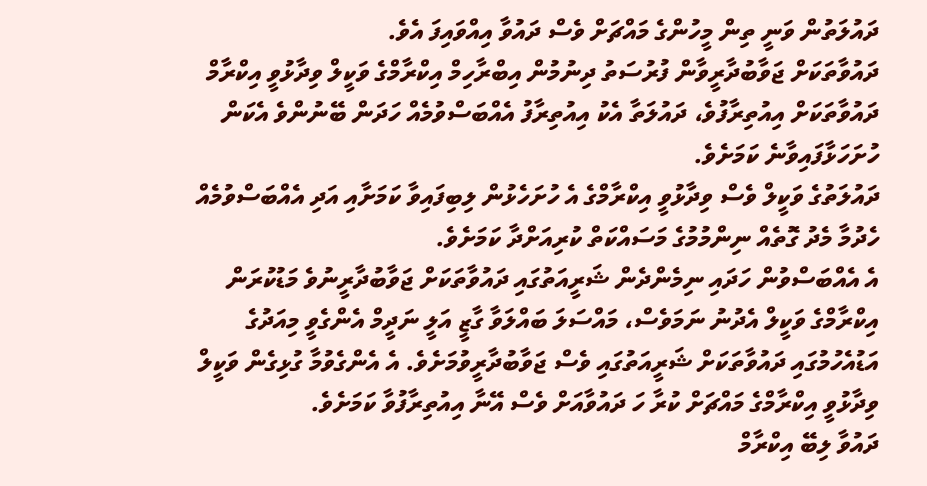ދައުލަތުން ވަނީ ތިން މީހުންގެ މައްޗަށް ވެސް ދައުވާ އިއްވައިފަ އެވެ.
ދައުވާތަކަށް ޖަވާބުދާރީވާން ފުރުސަތު ދިނުމުން އިބްރާހިމް އިކްރާމްގެ ވަކީލް ވިދާޅުވީ އިކްރާމް ދައުވާތަކަށް އިއުތިރާފުވެ، ދައުލަތާ އެކު އިއުތިރާފު އެއްބަސްވުމެއް ހަދަން ބޭނުންވެ އެކަން ހުށަހަޅާފައިވާނެ ކަމަށެވެ.
ދައުލަތުގެ ވަކީލް ވެސް ވިދާޅުވީ އިކްރާމްގެ އެ ހުށަހެޅުން ލިބިފައިވާ ކަމަށާއި އަދި އެއްބަސްވުމެއް ހެދުމާ މެދު ގޮތެއް ނިންމުމުގެ މަސައްކަތް ކުރިއަށްދާ ކަމަށެވެ.
އެ އެއްބަސްވުން ހަދައި ނިމެންދެން ޝަރީއަތުގައި ދައުވާތަކަށް ޖަވާބުދާރީނުވެ މަޑުކުރަން އިކްރާމްގެ ވަކީލް އެދުނު ނަމަވެސް، މައްސަލަ ބައްލަވާ ގާޒީ އަލީ ނަދީމް އެންގެވީ މިއަދުގެ އަޑުއެހުމުގައި ދައުވާތަކަށް ޝަރީއަތުގައި ވެސް ޖަވާބުދާރީވުމަށެވެ. އެ އެންގެވުމާ ގުޅިގެން ވަކީލް ވިދާޅުވީ އިކްރާމްގެ މައްޗަށް ކުރާ ހަ ދައުވާއަށް ވެސް އޭނާ އިއުތިރާފުވާ ކަމަށެވެ.
ދައުވާ ލިބޭ އިކްރާމް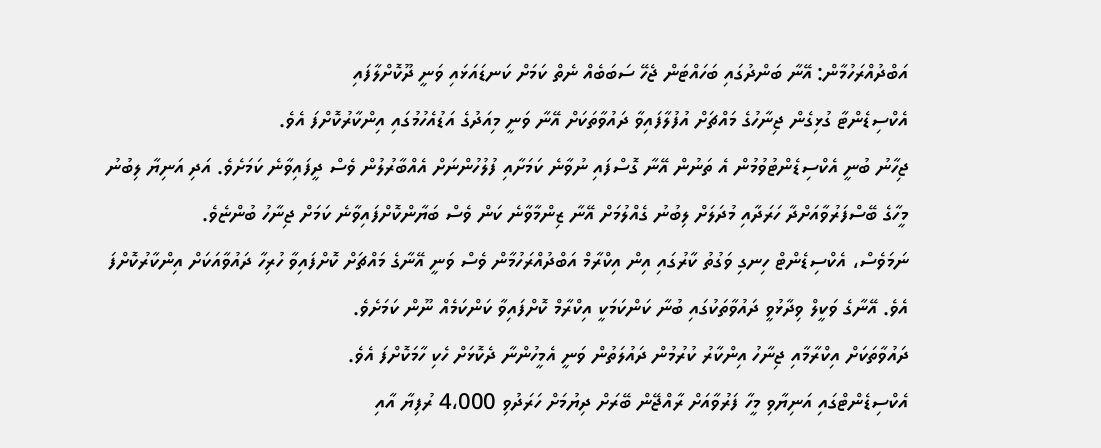އަބްދުއްރަހުމާން: އޭނާ ބަންދުގައި ބަހައްޓަން ޖެހޭ ސަބަބެއް ނެތް ކަމަށް ކަނޑައަޅައި ވަނީ ދޫކޮށްލާފައި
އެކްސިޑެންޓާ ގުޅިގެން ޖިނާހުގެ މައްޗަށް އުފުލާފައިވާ ދައުވާތަކަށް އޭނާ ވަނީ މިއަދުގެ އަޑުއެހުމުގައި އިންކާރުކޮށްފަ އެވެ.
ޖިހާނު ބުނީ އެކްސިޑެންޓުވުމުން އެ ތަނުން އޭނާ ގޮސްފައި ނުވާނެ ކަމަށާއި ފުލުހުންނަށް އެއްބާރުލުން ވެސް ދީފައިވާނެ ކަމަށެވެ. އަދި އަނިޔާ ލިބުނު މީހާގެ ބޭސްފަރުވާއަށްދާ ހަރަދާއި މުދަލަށް ލިބުނު ގެއްލުމަށް އޭނާ ޒިންމާވާނެ ކަން ވެސް ބަޔާންކޮށްފައިވާނެ ކަމަށް ޖިނާހު ބުންޏެވެ.
ނަމަވެސް، އެކްސިޑެންޓް ހިނގި ވަގުތު ކާރުގައި އިން އިކްރާމް އަބްދުއްރަހުމާން ވެސް ވަނީ އޭނާގެ މައްޗަށް ކޮށްފައިވާ ހުރިހާ ދައުވާއަކަށް އިންކާރުކޮށްފަ އެވެ. އޭނާގެ ވަކީލް ވިދާޅުވީ ދައުވާތަކުގައި ބުނާ ކަންކަމަކީ އިކްރާމް ކޮށްފައިވާ ކަންކަމެއް ނޫން ކަމަށެވެ.
ދައުވާތަކަށް އިކްރާމާއި ޖިނާހު އިންކާރު ކުރުމުން ދައުލަތުން ވަނީ އެމީހުންނާ ދެކޮޅަށް ހެކި ހާމަކޮށްފަ އެވެ.
އެކްސިޑެންޓްގައި އަނިޔާވި މީހާ ފަރުވާއަށް ރާއްޖޭން ބޭރަށް ދިޔުމަށް ހަރަދުވި 4،000 ރުފިޔާ އާއި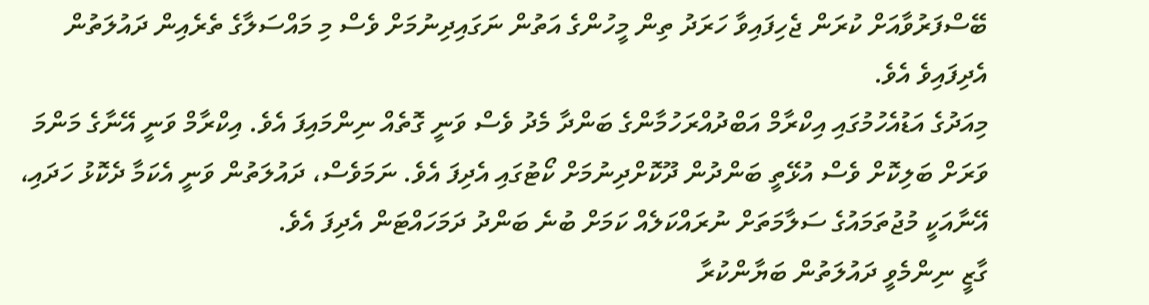ބޭސްފަރުވާއަށް ކުރަން ޖެހިފައިވާ ހަރަދު ތިން މީހުންގެ އަތުން ނަގައިދިނުމަށް ވެސް މި މައްސަލާގެ ތެރެއިން ދައުލަތުން އެދިފައިވެ އެވެ.
މިއަދުގެ އަޑުއެހުމުގައި އިކްރާމް އަބްދުއްރަހުމާންގެ ބަންދާ މެދު ވެސް ވަނީ ގޮތެއް ނިންމައިފަ އެވެ. އިކްރާމް ވަނީ އޭނާގެ މަންމަ ވަރަށް ބަލިކޮށް ވެސް އުޅޭތީ ބަންދުން ދޫކޮށްދިނުމަށް ކޯޓުގައި އެދިފަ އެވެ. ނަމަވެސް، ދައުލަތުން ވަނީ އެކަމާ ދެކޮޅު ހަދައި، އޭނާއަކީ މުޖުތަމައުގެ ސަލާމަތަށް ނުރައްކަލެއް ކަމަށް ބުނެ ބަންދު ދަމަހައްޓަން އެދިފަ އެވެ.
ގާޒީ ނިންމެވީ ދައުލަތުން ބަޔާންކުރާ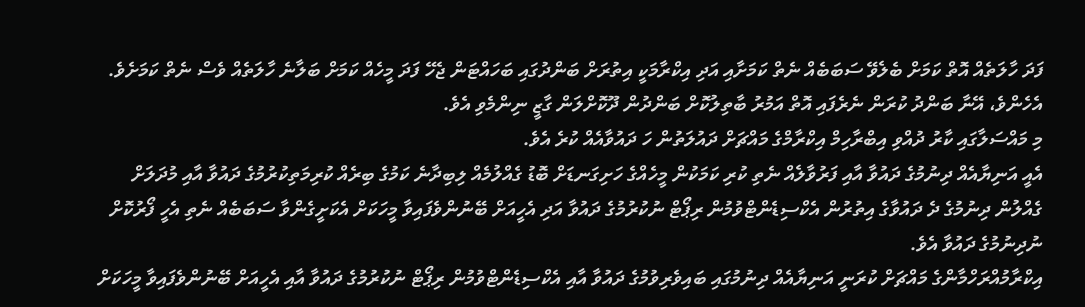ފަދަ ހާލަތެއް އޮތް ކަމަށް ބެލެވޭ ސަބަބެއް ނެތް ކަމަށާއި އަދި އިކްރާމަކީ އިތުރަށް ބަންދުގައި ބަހައްޓަން ޖެހޭ ފަދަ މީހެއް ކަމަށް ބަލާނެ ހާލަތެއް ވެސް ނެތް ކަމަށެވެ. އެހެންވެ، އޭނާ ބަންދު ކުރަން ނެރެފައި އޮތް އަމުރު ބާތިލުކޮށް ބަންދުން ދޫކޮށްލަން ގާޒީ ނިންމެވި އެވެ.
މި މައްސަލާގައި ކާރު ދުއްވި އިބްރާހިމް އިކްރާމްގެ މައްޗަށް ދައުލަތުން ހަ ދައުވާއެއް ކުރެ އެވެ.
އެއީ އަނިޔާއެއް ދިނުމުގެ ދައުވާ އާއި ފަރުވާލެއް ނެތި ކުރި ކަމަކުން މީހެއްގެ ހަށިގަނޑަށް ބޮޑު ގެއްލުމެއް ލިބިދާނެ ކަމުގެ ބިރެއް ކުރިމަތިކުރުމުގެ ދައުވާ އާއި މުދަލަށް ގެއްލުން ދިނުމުގެ ދެ ދައުވާގެ އިތުރުން އެކްސިޑެންޓްވުމުން ރިޕޯޓް ނުކުރުމުގެ ދައުވާ އަދި އެހީއަށް ބޭނުންވެފައިވާ މީހަކަށް އެކަށީގެންވާ ސަބަބެއް ނެތި އެހީ ފޯރުކޮށް ނުދިނުމުގެ ދައުވާ އެވެ.
އިކްރާމުއްރަހްމާންގެ މައްޗަށް ކުރަނީ އަނިޔާއެއް ދިނުމުގައި ބައިވެރިވުމުގެ ދައުވާ އާއި އެކްސިޑެންޓްވުމުން ރިޕޯޓް ނުކުރުމުގެ ދައުވާ އާއި އެހީއަށް ބޭނުންވެފައިވާ މީހަކަށް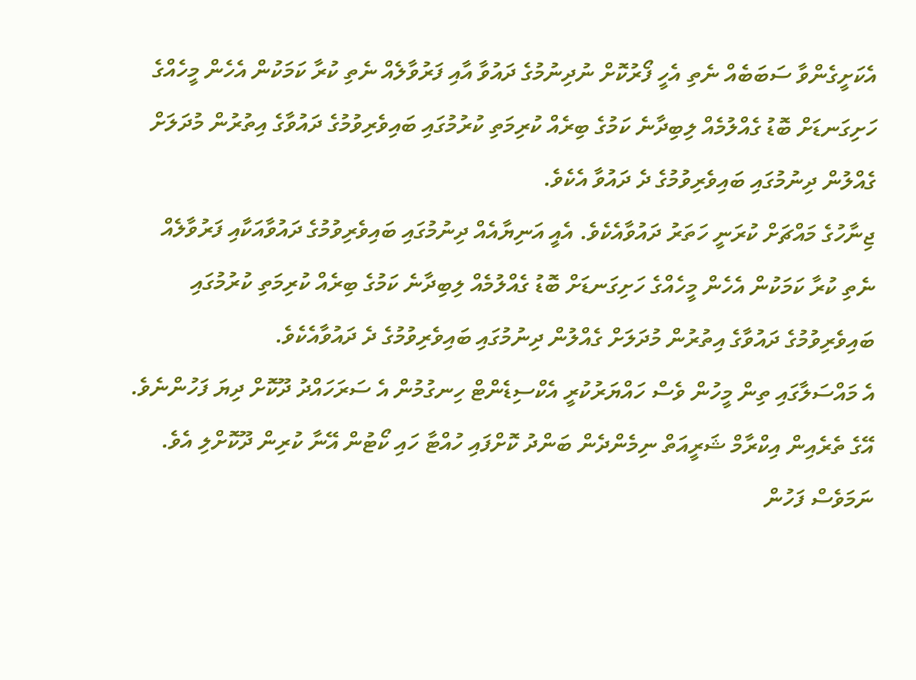އެކަށީގެންވާ ސަބަބެއް ނެތި އެހީ ފޯރުކޮށް ނުދިނުމުގެ ދައުވާ އާއި ފަރުވާލެއް ނެތި ކުރާ ކަމަކުން އެހެން މީހެއްގެ ހަށިގަނޑަށް ބޮޑު ގެއްލުމެއް ލިބިދާނެ ކަމުގެ ބިރެއް ކުރިމަތި ކުރުމުގައި ބައިވެރިވުމުގެ ދައުވާގެ އިތުރުން މުދަލަށް ގެއްލުން ދިނުމުގައި ބައިވެރިވުމުގެ ދެ ދައުވާ އެކެވެ.
ޖިނާހުގެ މައްޗަށް ކުރަނީ ހަތަރު ދައުވާއެކެވެ. އެއީ އަނިޔާއެއް ދިނުމުގައި ބައިވެރިވުމުގެ ދައުވާއަކާއި ފަރުވާލެއް ނެތި ކުރާ ކަމަކުން އެހެން މީހެއްގެ ހަށިގަނޑަށް ބޮޑު ގެއްލުމެއް ލިބިދާނެ ކަމުގެ ބިރެއް ކުރިމަތި ކުރުމުގައި ބައިވެރިވުމުގެ ދައުވާގެ އިތުރުން މުދަލަށް ގެއްލުން ދިނުމުގައި ބައިވެރިވުމުގެ ދެ ދައުވާއެކެވެ.
އެ މައްސަލާގައި ތިން މީހުން ވެސް ހައްޔަރުކުރީ އެކްސިޑެންޓް ހިނގުމުން އެ ސަރަހައްދު ދޫކޮށް ދިޔަ ފަހުންނެވެ. އޭގެ ތެރެއިން އިކްރާމް ޝަރީއަތް ނިމެންދެން ބަންދު ކޮށްފައި ހުއްޓާ ހައި ކޯޓުން އޭނާ ކުރިން ދޫކޮށްލި އެވެ. ނަމަވެސް ފަހުން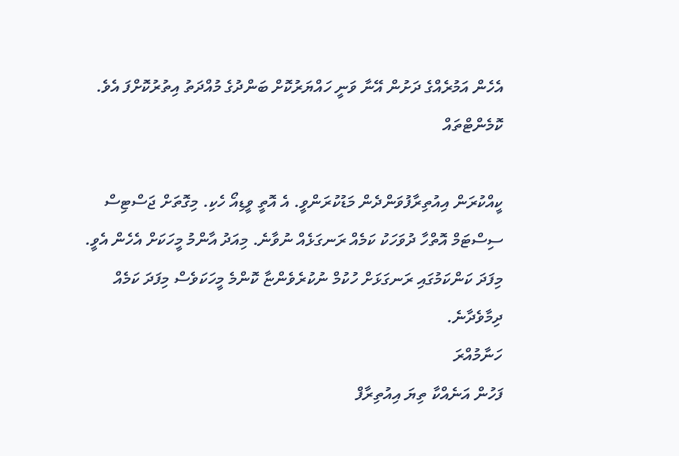އެހެން އަމުރެއްގެ ދަށުން އޭނާ ވަނީ ހައްޔަރުކޮށް ބަންދުގެ މުއްދަތު އިތުރުކޮށްފަ އެވެ.
ކޮމެންޓްތައް

ކީއްކުރަން އިއުތިރާފުވަންދެން މަޑުކުރަންވީ. އެ އޮތީ ވީޑިއޯ ހެކި. މިގޮތަށް ޖަސްޓިސް ސިސްޓަމް އޮތްހާ ދުވަހަކު ކަމެއް ރަނގަޅެއް ނުވާނެ. މިއަދު އާންމު މީހަކަށް އެހެން އެވީ. މިފަދަ ކަންކަމުގައި ރަނގަޅަށް ހުކުމް ނުކުރެވެންޏާ ކޮންމެ މީހަކަވެސް މިފަދަ ކަމެއް ދިމާވެދާނެ.
ހަނާމުއްރަ
ފަހުން އަނެއްކާ ތިޔަ އިއުތިރާފް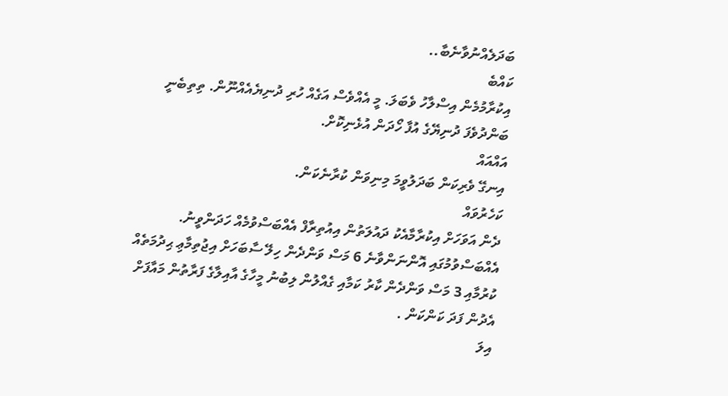ބަދަލެއްނުވާނެބާ..
ކައްބެ
އިކުރާމުމެން އިސްލާހު ވެބަލަ. މީ އެއްވެސް އަގެއް ހުރި ދުނިޔެއެއްނޫން. ތިތިބެނީ ބަންދުވެފަ ދުނިޔޭގެ އުފާ ހޯދަން އުޅެނިކޮށް.
އައްއައް
އިނގޭ ވެރިކަން ބަދަލުވީމަ މިނިވަން ކުރާނެކަން.
ކަހެރުވައް
ދެން އަވަހަށް އިކުރާމާއެކު ދައުލަތުން އިއުތިރާފް އެއްބަސްވުމެއް ހަދަންވީނު. އެއްބަސްވުމުގައި އޮންނަންވާނެ 6 މަސް ވަންދެން ހިލޭ ސާބަހަށް އިޖުތިމާޢި ޙިދުމަތެއް ކުރުމާއި 3 މަސް ވަންދެން ކާރު ކަމާއި ގެއްލުން ލިބުނު މީހާގެ އާއިލާގެ ފަރާތުން މައާފަށް އެދުން ފަދަ ކަންކަން .
އިލަ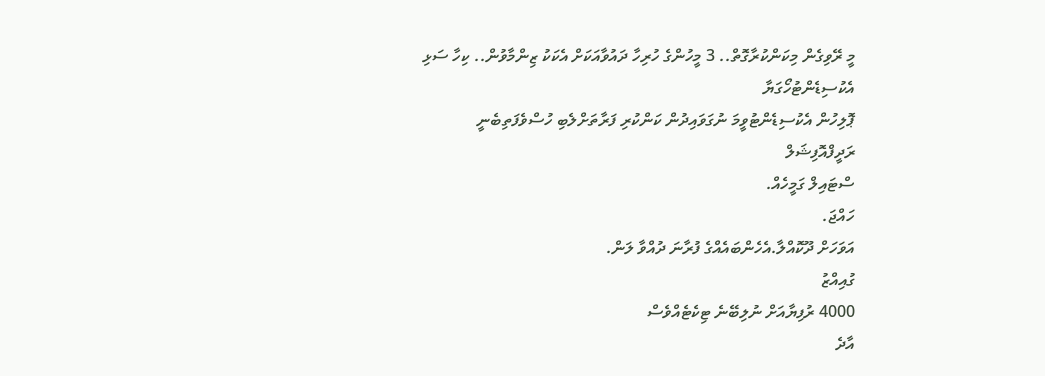މީ ރޭވިގެން މިކަންކުރާގޮތް.. 3 މީހުންގެ ހުރިހާ ދައުވާއަކަށް އެކަކު ޒިންމާވުން.. ކިހާ ސަޅި
އެކުސިޑެންޓުހޯގަޔާ
ޕޮލިހުން އެކުސިޑެންޓުވީމަ ނުގަވައިދުން ކަންކުރި ފަރާތަށްލެބި ހުސްވެފަތިބެނީ
ރަދީފްއޮފިޝަލް
ސްޓައިލް ގަމީހެއް.
ހައްޖަ.
އަވަހަށް ދޫކޮއްލާ.އެހެންބައެއްގެ ފުރާނަ ދުއްވާ ލަން.
ގުއިއްޒު
4000 ރުފިޔާއަށް ނުލިބޭނެ ޓިކެޓެއްވެސް
އާދެ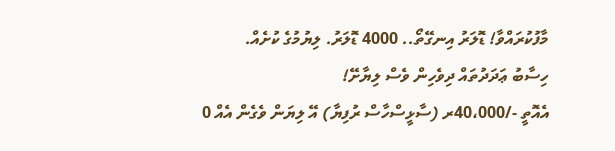މާފުކުރައްވާ! ޑޮލަރު އިނގޭތޯ.. 4000 ޑޮލަރު. ލިޔުމުގެ ކުށެއް.
ހިސާބު ޢަދަދުތައް ދިވެހިން ވެސް ލިޔާށޭ!
އެއޮތީ -/40،000ރ (ސާޅީސްހާސް ރުފިޔާ) އޭ ލިޔަން ވެގެން އެއް 0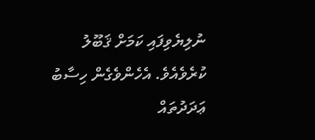ނުލިޔެވިފައި ކަމަށް ޤަބޫލު ކުރެވެއެވެ. އެހެންވެގެން ހިސާބު ޢަދަދުތައް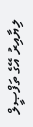ލިޔާއިރު އޭގެ ތަފްޞީލް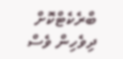ބްރެކެޓްކޮށް ދިވެހިން ވެސް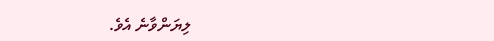ލިޔަންވާނެ އެވެ.